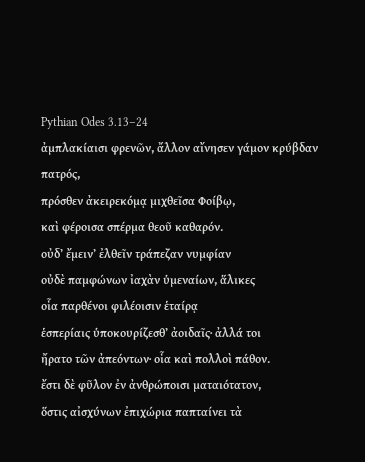Pythian Odes 3.13–24
ἀμπλακίαισι φρενῶν, ἄλλον αἴνησεν γάμον κρύβδαν πατρός,
πρόσθεν ἀκειρεκόμᾳ μιχθεῖσα Φοίβῳ,
καὶ φέροισα σπέρμα θεοῦ καθαρόν.
οὐδʼ ἔμεινʼ ἐλθεῖν τράπεζαν νυμφίαν
οὐδὲ παμφώνων ἰαχὰν ὑμεναίων, ἅλικες
οἷα παρθένοι φιλέοισιν ἑταίρᾳ
ἑσπερίαις ὑποκουρίζεσθʼ ἀοιδαῖς· ἀλλά τοι
ἤρατο τῶν ἀπεόντων· οἷα καὶ πολλοὶ πάθον.
ἔστι δὲ φῦλον ἐν ἀνθρώποισι ματαιότατον,
ὅστις αἰσχύνων ἐπιχώρια παπταίνει τὰ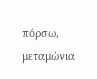πόρσω,
μεταμώνια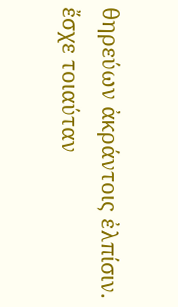θηρεύων ἀκράντοις ἐλπίσιν.
ἔσχε τοιαύταν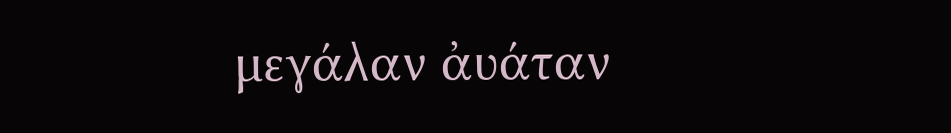μεγάλαν ἀυάταν